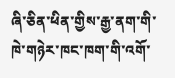ཞི་ཅིན་ཕིན་གྱིས་རྒྱ་ནག་གི་ཁེ་གཉེར་ཁང་ཁག་གི་འགོ་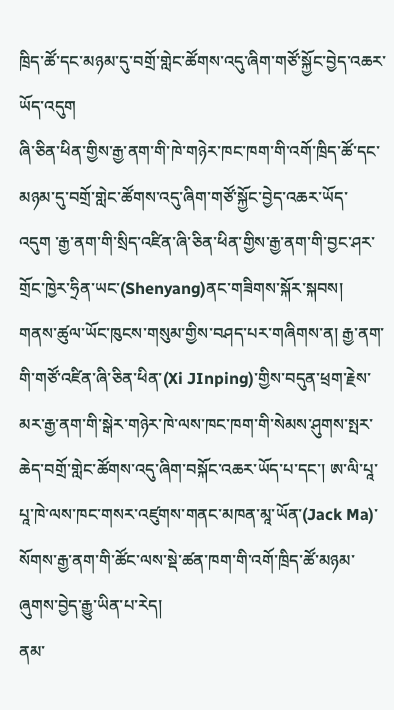ཁྲིད་ཚོ་དང་མཉམ་དུ་བགྲོ་གླེང་ཚོགས་འདུ་ཞིག་གཙོ་སྐྱོང་བྱེད་འཆར་ཡོད་འདུག
ཞི་ཅིན་ཕིན་གྱིས་རྒྱ་ནག་གི་ཁེ་གཉེར་ཁང་ཁག་གི་འགོ་ཁྲིད་ཚོ་དང་མཉམ་དུ་བགྲོ་གླེང་ཚོགས་འདུ་ཞིག་གཙོ་སྐྱོང་བྱེད་འཆར་ཡོད་འདུག ་རྒྱ་ནག་གི་སྲིད་འཛིན་ཞི་ཅིན་ཕིན་གྱིས་རྒྱ་ནག་གི་བྱང་ཤར་གྲོང་ཁྱེར་ཧྲིན་ཡང་(Shenyang)ནང་གཟིགས་སྐོར་སྐབས།
གནས་ཚུལ་ཡོང་ཁུངས་གསུམ་གྱིས་བཤད་པར་གཞིགས་ན། རྒྱ་ནག་གི་གཙོ་འཛིན་ཞི་ཅིན་ཕིན་(Xi JInping)་གྱིས་བདུན་ཕྲག་རྗེས་མར་རྒྱ་ནག་གི་སྒེར་གཉེར་ཁེ་ལས་ཁང་ཁག་གི་སེམས་ཤུགས་སྤར་ཆེད་བགྲོ་གླེང་ཚོགས་འདུ་ཞིག་བསྐོང་འཆར་ཡོད་པ་དང་། ཨ་ལི་པཱ་པཱ་ཁེ་ལས་ཁང་གསར་འཛུགས་གནང་མཁན་མཱ་ཡོན་(Jack Ma)་སོགས་རྒྱ་ནག་གི་ཚོང་ལས་སྡེ་ཚན་ཁག་གི་འགོ་ཁྲིད་ཚོ་མཉམ་ཞུགས་བྱེད་རྒྱུ་ཡིན་པ་རེད།
ནམ་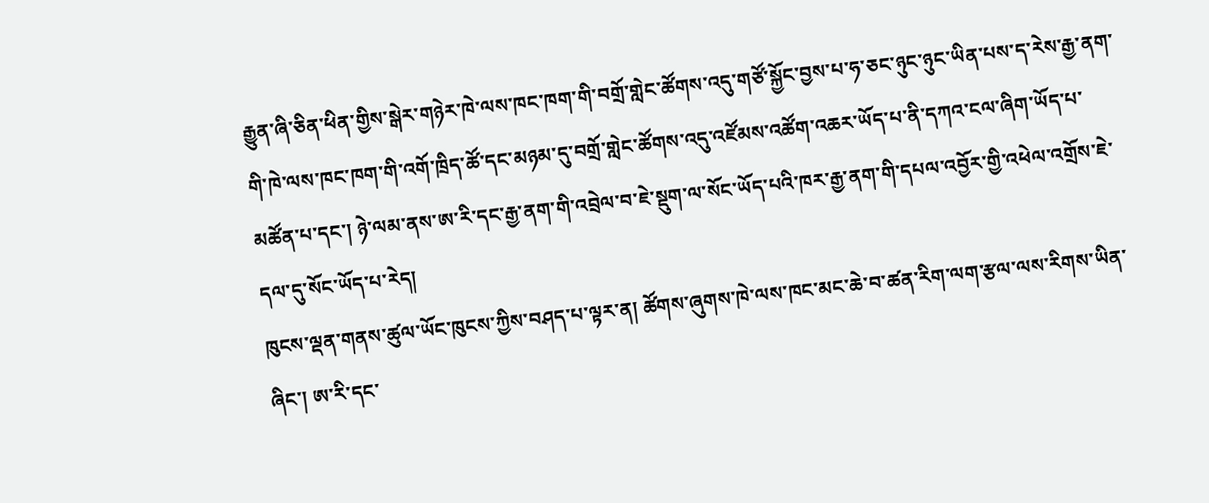རྒྱུན་ཞི་ཅིན་ཕིན་གྱིས་སྒེར་གཉེར་ཁེ་ལས་ཁང་ཁག་གི་བགྲོ་གླེང་ཚོགས་འདུ་གཙོ་སྐྱོང་བྱས་པ་ཧ་ཅང་ཉུང་ཉུང་ཡིན་པས་ད་རེས་རྒྱ་ནག་གི་ཁེ་ལས་ཁང་ཁག་གི་འགོ་ཁྲིད་ཚོ་དང་མཉམ་དུ་བགྲོ་གླེང་ཚོགས་འདུ་འཛོམས་འཚོག་འཆར་ཡོད་པ་ནི་དཀའ་ངལ་ཞིག་ཡོད་པ་མཚོན་པ་དང་། ཉེ་ལམ་ནས་ཨ་རི་དང་རྒྱ་ནག་གི་འབྲེལ་བ་ཇེ་སྡུག་ལ་སོང་ཡོད་པའི་ཁར་རྒྱ་ནག་གི་དཔལ་འབྱོར་གྱི་འཕེལ་འགྲོས་ཇེ་དལ་དུ་སོང་ཡོད་པ་རེད།
ཁུངས་ལྡན་གནས་ཚུལ་ཡོང་ཁུངས་ཀྱིས་བཤད་པ་ལྟར་ན། ཚོགས་ཞུགས་ཁེ་ལས་ཁང་མང་ཆེ་བ་ཚན་རིག་ལག་རྩལ་ལས་རིགས་ཡིན་ཞིང་། ཨ་རི་དང་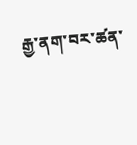རྒྱ་ནག་བར་ཚན་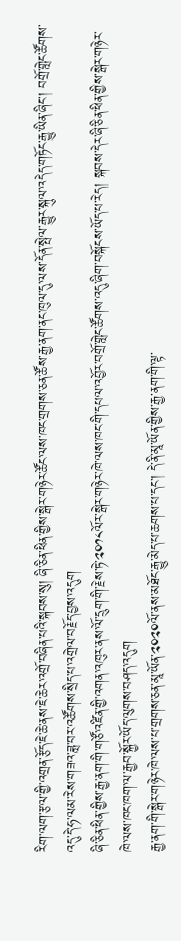རིག་ལག་རྩལ་གྱི་འགྲན་རྩོད་ཇེ་ཆེ་ནས་ཇེ་ཆེར་འགྲོ་བཞིན་པའི་སྐབས་སུ། ཞི་ཅིན་ཕིན་གྱིས་སྒེར་གཉེར་ཚོང་ལས་ཁང་གྲགས་ཅན་ཚོས་རྒྱ་ནག་ནང་ཁུལ་དུ་ལས་དོན་སྤེལ་རྒྱུར་སྐུལ་འདེད་གཏོང་རྒྱུ་ཡིན་ཞིང་། བགྲོ་གླེང་ཚོགས་འདུ་དེ་ཧ་ལམ་རེས་གཟའ་ཟླ་བར་འཚོགས་སྲིད་པ་འགྲེལ་བརྗོད་བྱས་འདུག
ཞི་ཅིན་ཕིན་གྱིས་རྒྱ་ནག་གི་གཙོ་འཛིན་གྱི་འགན་འཁུར་ནས་ལོ་དྲུག་གི་རྗེས་ཏེ་༢༠༡༨ལོར་སྒེར་གཉེར་ཁེ་ལས་ཁང་གི་དཔལ་འབྱོར་བགྲོ་གླེང་ཚོགས་འདུ་ཞིག་བསྐོངས་ཡོད་པ་རེད། སྐབས་དེར་ཞི་ཅིན་ཕིན་གྱིས་སྒེར་གཉེར་ཁེ་ལས་ཁང་ཁག་ལ་རྒྱབ་སྐྱོར་ཡོད་ལུགས་བཤད་འདུག
རྒྱ་ནག་གི་སྒེར་གཉེར་ཁེ་ལས་པ་གྲགས་ཅན་མཱ་ཡོན་༢༠༢༠ལོ་ནས་མཐོང་རྒྱུ་མེད་པ་ཆགས་པ་དང་། དེ་ནི་མཱ་ཡོན་གྱིས་རྒྱ་ནག་གི་ལྟ་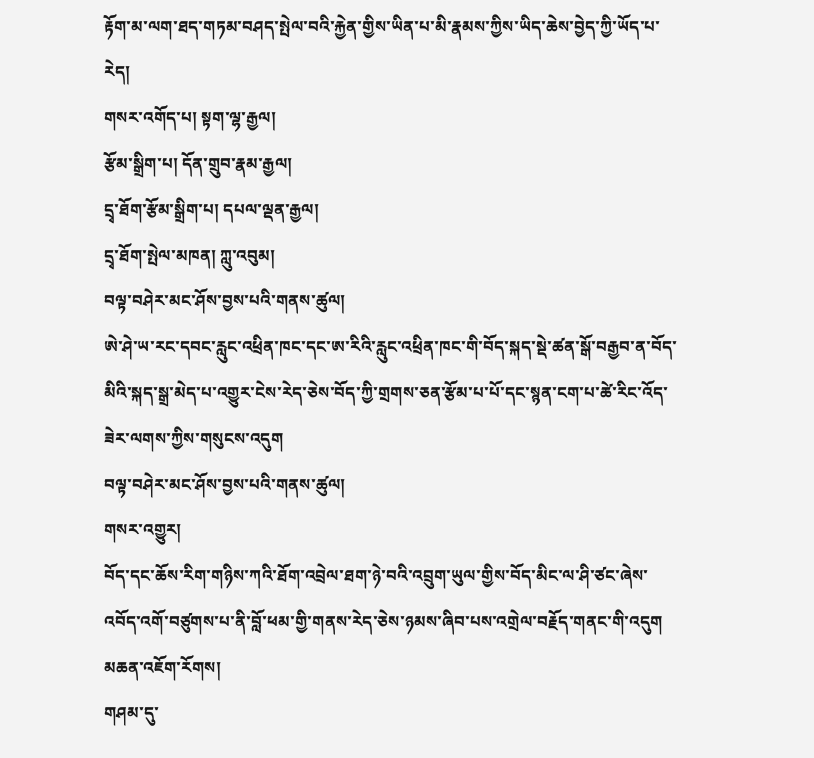རྟོག་མ་ལག་ཐད་གཏམ་བཤད་སྤེལ་བའི་རྐྱེན་གྱིས་ཡིན་པ་མི་རྣམས་ཀྱིས་ཡིད་ཆེས་བྱེད་ཀྱི་ཡོད་པ་རེད།
གསར་འགོད་པ། སྟག་ལྷ་རྒྱལ།
རྩོམ་སྒྲིག་པ། དོན་གྲུབ་རྣམ་རྒྱལ།
དྲྭ་ཐོག་རྩོམ་སྒྲིག་པ། དཔལ་ལྡན་རྒྱལ།
དྲྭ་ཐོག་སྤེལ་མཁན། ཀླུ་འབུམ།
བལྟ་བཤེར་མང་ཤོས་བྱས་པའི་གནས་ཚུལ།
ཨེ་ཤེ་ཡ་རང་དབང་རླུང་འཕྲིན་ཁང་དང་ཨ་རིའི་རླུང་འཕྲིན་ཁང་གི་བོད་སྐད་སྡེ་ཚན་སྒོ་བརྒྱབ་ན་བོད་མིའི་སྐད་སྒྲ་མེད་པ་འགྱུར་ངེས་རེད་ཅེས་བོད་ཀྱི་གྲགས་ཅན་རྩོམ་པ་པོ་དང་སྙན་ངག་པ་ཚེ་རིང་འོད་ཟེར་ལགས་ཀྱིས་གསུངས་འདུག
བལྟ་བཤེར་མང་ཤོས་བྱས་པའི་གནས་ཚུལ།
གསར་འགྱུར།
བོད་དང་ཆོས་རིག་གཉིས་ཀའི་ཐོག་འབྲེལ་ཐག་ཉེ་བའི་འབྲུག་ཡུལ་གྱིས་བོད་མིང་ལ་ཤི་ཙང་ཞེས་འབོད་འགོ་བཙུགས་པ་ནི་བློ་ཕམ་གྱི་གནས་རེད་ཅེས་ཉམས་ཞིབ་པས་འགྲེལ་བརྗོད་གནང་གི་འདུག
མཆན་འཇོག་རོགས།
གཤམ་དུ་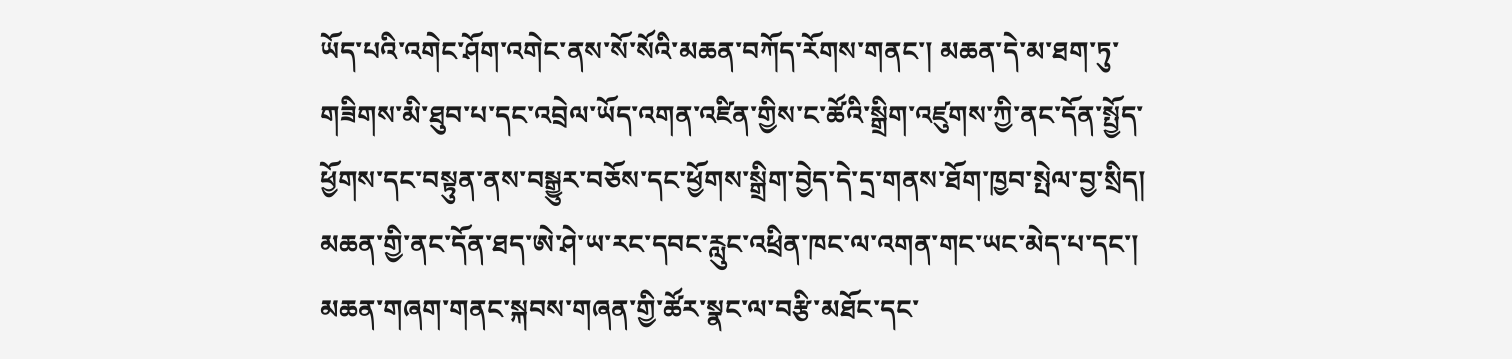ཡོད་པའི་འགེང་ཤོག་འགེང་ནས་སོ་སོའི་མཆན་བཀོད་རོགས་གནང་། མཆན་དེ་མ་ཐག་ཏུ་གཟིགས་མི་ཐུབ་པ་དང་འབྲེལ་ཡོད་འགན་འཛིན་གྱིས་ང་ཚོའི་སྒྲིག་འཛུགས་ཀྱི་ནང་དོན་སྤྱོད་ཕྱོགས་དང་བསྟུན་ནས་བསྒྱུར་བཅོས་དང་ཕྱོགས་སྒྲིག་བྱེད་དེ་དྲ་གནས་ཐོག་ཁྱབ་སྤེལ་བྱ་སྲིད། མཆན་གྱི་ནང་དོན་ཐད་ཨེ་ཤེ་ཡ་རང་དབང་རླུང་འཕྲིན་ཁང་ལ་འགན་གང་ཡང་མེད་པ་དང་། མཆན་གཞག་གནང་སྐབས་གཞན་གྱི་ཚོར་སྣང་ལ་བརྩི་མཐོང་དང་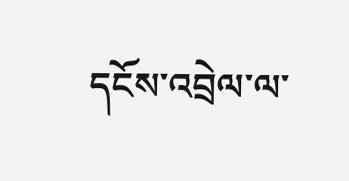དངོས་འབྲེལ་ལ་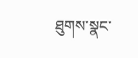ཐུགས་སྣང་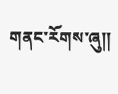གནང་རོགས་ཞུ༎